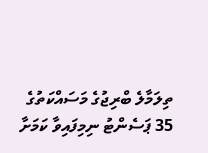ތިލަމާލެ ބްރިޖުގެ މަސައްކަތުގެ 35 ޕަސެންޓު ނިމިފައިވާ ކަމަށާ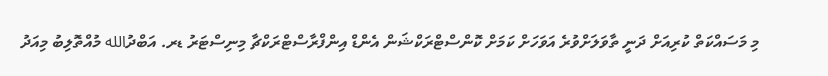މި މަސައްކަތް ކުރިއަށް ދަނީ ތާވަލަށްވުރެ އަވަހަށް ކަމަށް ކޮންސްޓްރަކްޝަން އެންޑް އިންފްރާސްޓްރަކްޗާ މިނިސްޓަރު ޑރ. އަބްދުالله މުއްތޮލިބު މިއަދު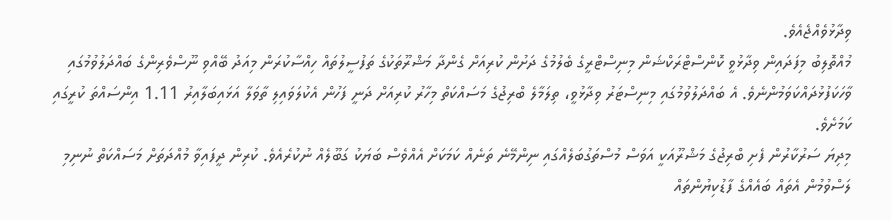ވިދާޅުވެއްޖެއެވެ.
މުއްތޮލިބު މިފަދައިން ވިދާޅުވީ ކޮންސްޓްރަކްޝަން މިނިސްޓްރީގެ ބެލުމުގެ ދަށުން ކުރިއަށް ގެންދާ މަޝްރޫތަކުގެ ތަފުސީލުތައް ހިއްސާކުރަން މިއަދު ބޭއްވި ނޫސްވެރިންގެ ބައްދަލުވުމުގައި ވާހަކަފުޅުދައްކަވަމުންނެވެ. އެ ބައްދަލުވުމުގައި މިނިސްޓަރު ވިދާޅުވީ، ތިލަމާލެ ބްރިޖުގެ މަސައްކަތް މިހާރު ކުރިއަށް ދަނީ ފަހުން އެކުލަވައިލި ތާވަލާ އަޅައިބަލާއިރު 1.11 އިންސައްތަ ކުރީގައި ކަމަށެވެ.
މިދިޔަ ސަރުކާރުން ފެށި ބްރިޖުގެ މަޝްރޫއަކީ އަވަސް މުސްތަގުބަލެއްގައި ނިންމޭނެ ތަނެއް ކަމަކަށް އެއްވެސް ބަޔަކު ގަބޫލެއް ނުކުރެއެވެ. ކުރިން ދީފައިވާ މުއްދަތަށް މަސައްކަތް ނުނިމި ލަސްވުމުން އެތައް ބައެއްގެ ފާޑުކިޔުންތައް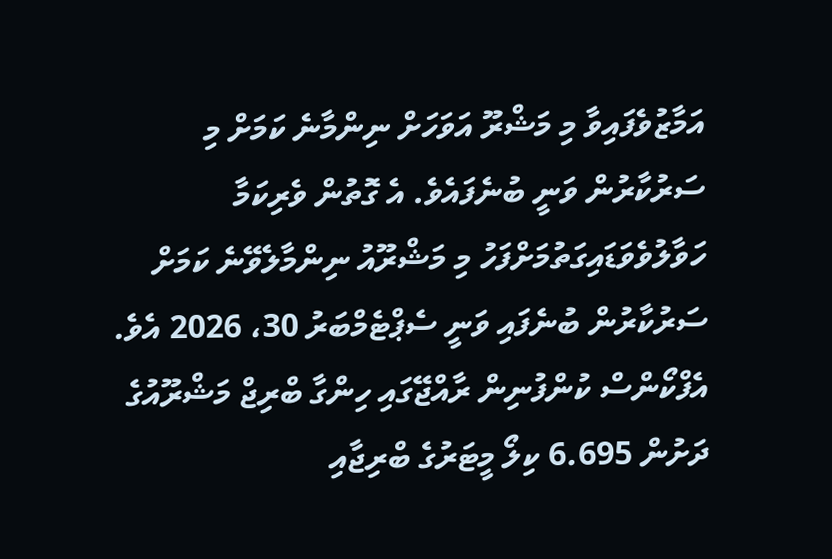އަމާޒުވެފައިވާ މި މަޝްރޫ އަވަހަށް ނިންމާނެ ކަމަށް މި ސަރުކާރުން ވަނީ ބުނެފައެވެ. އެ ގޮތުން ވެރިކަމާ ހަވާލުވެވަޑައިގަތުމަށްފަހު މި މަޝްރޫއު ނިންމާލެވޭނެ ކަމަށް ސަރުކާރުން ބުނެފައި ވަނީ ސެޕްޓެމްބަރު 30، 2026 އެވެ.
އެފްކޯންސް ކުންފުނިން ރާއްޖޭގައި ހިންގާ ބްރިޖް މަޝްރޫއުގެ ދަށުން 6.695 ކިލޯ މީޓަރުގެ ބްރިޖާއި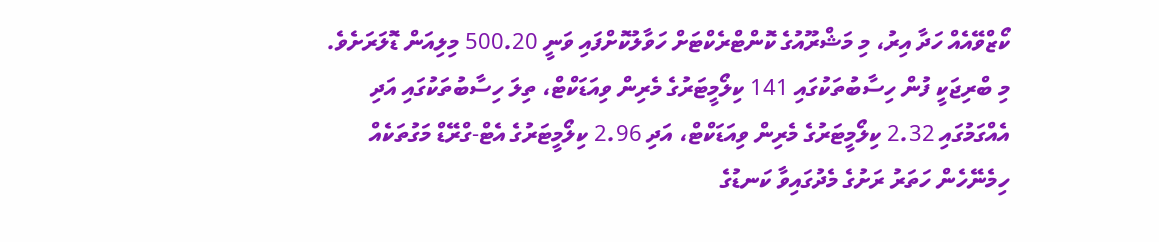ކޯޒްވޭއެއް ހަދާ އިރު، މި މަޝްރޫއުގެ ކޮންޓްރެކްޓަށް ހަވާލުކޮށްފައި ވަނީ 500.20 މިލިއަން ޑޮލަރަށެވެ.
މި ބްރިޖަކީ ފުން ހިސާބުތަކުގައި 141 ކިލޯމީޓަރުގެ މެރިން ވިއަޑަކްޓް، ތިލަ ހިސާބުތަކުގައި އަދި އެއްގަމުގައި 2.32 ކިލޯމީޓަރުގެ މެރިން ވިއަޑަކްޓް، އަދި 2.96 ކިލޯމީޓަރުގެ އެޓް-ގްރޭޑް މަގުތަކެއް ހިމެނޭހެން ހަތަރު ރަށުގެ މެދުގައިވާ ކަނޑުގެ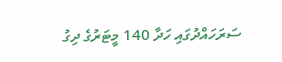ސަރަހައްދުގައި ހަދާ 140 މީޓަރުގެ ދިގު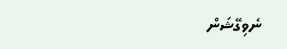ނެވިގޭޝަން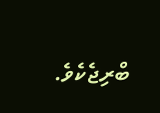ބްރިޖެކެވެ.